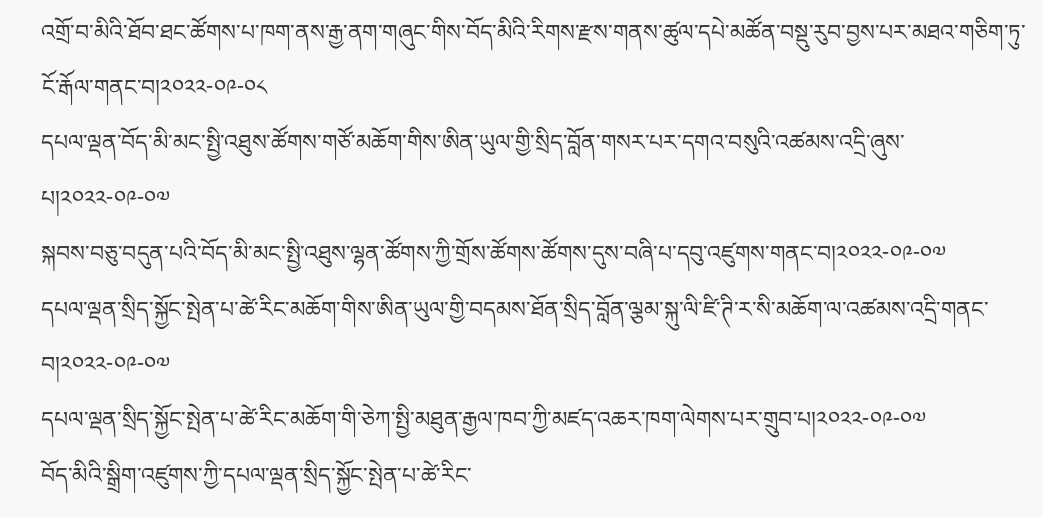འགྲོ་བ་མིའི་ཐོབ་ཐང་ཚོགས་པ་ཁག་ནས་རྒྱ་ནག་གཞུང་གིས་བོད་མིའི་རིགས་རྫས་གནས་ཚུལ་དཔེ་མཚོན་བསྡུ་རུབ་བྱས་པར་མཐའ་གཅིག་ཏུ་ངོ་རྒོལ་གནང་བ།༢༠༢༢-༠༩-༠༨
དཔལ་ལྡན་བོད་མི་མང་སྤྱི་འཐུས་ཚོགས་གཙོ་མཆོག་གིས་ཨིན་ཡུལ་གྱི་སྲིད་བློན་གསར་པར་དགའ་བསུའི་འཚམས་འདྲི་ཞུས་པ།༢༠༢༢-༠༩-༠༧
སྐབས་བཅུ་བདུན་པའི་བོད་མི་མང་སྤྱི་འཐུས་ལྷན་ཚོགས་ཀྱི་གྲོས་ཚོགས་ཚོགས་དུས་བཞི་པ་དབུ་འཛུགས་གནང་བ།༢༠༢༢-༠༩-༠༧
དཔལ་ལྡན་སྲིད་སྐྱོང་སྤེན་པ་ཚེ་རིང་མཆོག་གིས་ཨིན་ཡུལ་གྱི་བདམས་ཐོན་སྲིད་བློན་ལྕམ་སྐུ་ལི་ཛི་ཊི་ར་སི་མཆོག་ལ་འཚམས་འདྲི་གནང་བ།༢༠༢༢-༠༩-༠༧
དཔལ་ལྡན་སྲིད་སྐྱོང་སྤེན་པ་ཚེ་རིང་མཆོག་གི་ཅེཀ་སྤྱི་མཐུན་རྒྱལ་ཁབ་ཀྱི་མཛད་འཆར་ཁག་ལེགས་པར་གྲུབ་པ།༢༠༢༢-༠༩-༠༧
བོད་མིའི་སྒྲིག་འཛུགས་ཀྱི་དཔལ་ལྡན་སྲིད་སྐྱོང་སྤེན་པ་ཚེ་རིང་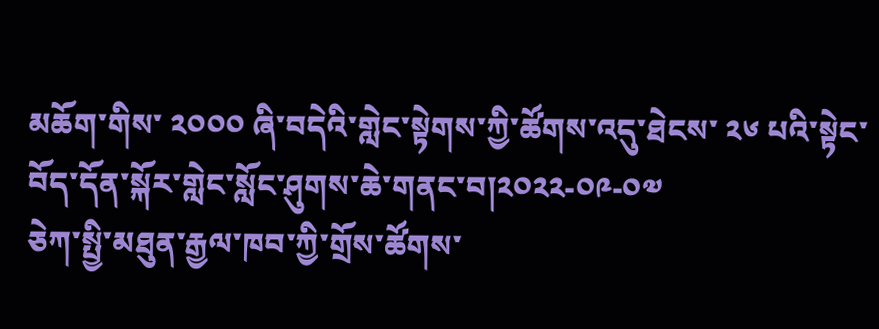མཆོག་གིས་ ༢༠༠༠ ཞི་བདེའི་གླེང་སྟེགས་ཀྱི་ཚོགས་འདུ་ཐེངས་ ༢༦ པའི་སྟེང་བོད་དོན་སྐོར་གླེང་སློང་ཤུགས་ཆེ་གནང་བ།༢༠༢༢-༠༩-༠༧
ཅེཀ་སྤྱི་མཐུན་རྒྱལ་ཁབ་ཀྱི་གྲོས་ཚོགས་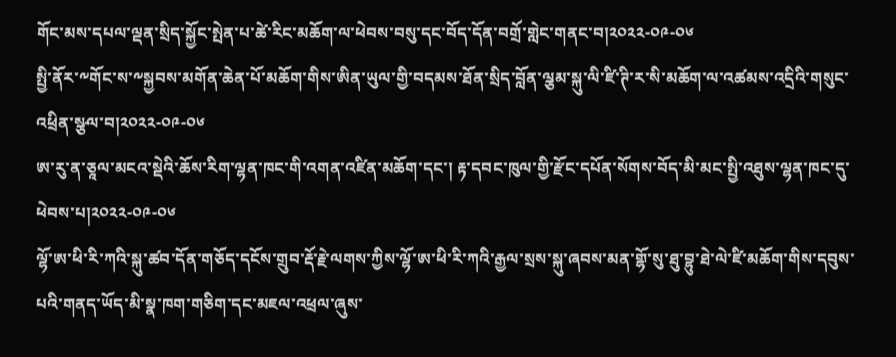གོང་མས་དཔལ་ལྡན་སྲིད་སྐྱོང་སྤེན་པ་ཚེ་རིང་མཆོག་ལ་ཕེབས་བསུ་དང་བོད་དོན་བགྲོ་གླེང་གནང་བ།༢༠༢༢-༠༩-༠༦
སྤྱི་ནོར་༸གོང་ས་༸སྐྱབས་མགོན་ཆེན་པོ་མཆོག་གིས་ཨིན་ཡུལ་གྱི་བདམས་ཐོན་སྲིད་བློན་ལྕམ་སྐུ་ལི་ཛི་ཊི་ར་སི་མཆོག་ལ་འཚམས་འདྲིའི་གསུང་འཕྲིན་སྩལ་བ།༢༠༢༢-༠༩-༠༦
ཨ་རུ་ན་ཅཱལ་མངའ་སྡེའི་ཆོས་རིག་ལྷན་ཁང་གི་འགན་འཛིན་མཆོག་དང་། རྟ་དབང་ཁུལ་གྱི་རྫོང་དཔོན་སོགས་བོད་མི་མང་སྤྱི་འཐུས་ལྷན་ཁང་དུ་ཕེབས་པ།༢༠༢༢-༠༩-༠༦
ལྷོ་ཨ་ཕི་རི་ཀའི་སྐུ་ཚབ་དོན་གཅོད་དངོས་གྲུབ་རྡོ་རྗེ་ལགས་ཀྱིས་ལྷོ་ཨ་ཕི་རི་ཀའི་རྒྱལ་སྲས་སྐུ་ཞབས་མན་གྷོ་སུ་ཐུ་བྷུ་ཐེ་ལེ་ཛི་མཆོག་གིས་དབུས་པའི་གནད་ཡོད་མི་སྣ་ཁག་གཅིག་དང་མཇལ་འཕྲལ་ཞུས་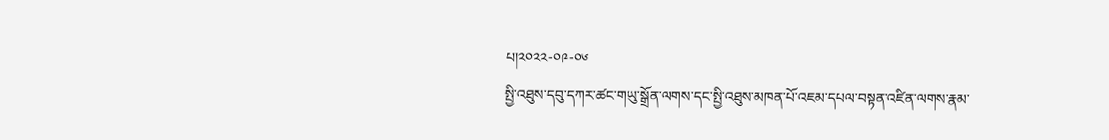པ།༢༠༢༢-༠༩-༠༦
སྤྱི་འཐུས་དབུ་དཀར་ཚང་གཡུ་སྒྲོན་ལགས་དང་སྤྱི་འཐུས་མཁན་པོ་འཇམ་དཔལ་བསྟན་འཛིན་ལགས་རྣམ་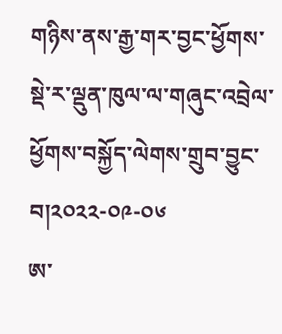གཉིས་ནས་རྒྱ་གར་བྱང་ཕྱོགས་སྡེ་ར་ལྡུན་ཁུལ་ལ་གཞུང་འབྲེལ་ཕྱོགས་བསྐྱོད་ལེགས་གྲུབ་བྱུང་བ།༢༠༢༢-༠༩-༠༦
ཨ་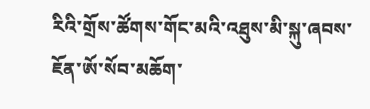རིའི་གྲོས་ཚོགས་གོང་མའི་འཐུས་མི་སྐུ་ཞབས་ཇོན་ཨོ་སོབ་མཆོག་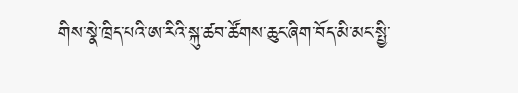གིས་སྣེ་ཁྲིད་པའི་ཨ་རིའི་སྐུ་ཚབ་ཚོགས་ཆུང་ཞིག་བོད་མི་མང་སྤྱི་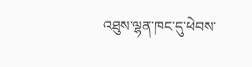འཐུས་ལྷན་ཁང་དུ་ཕེབས་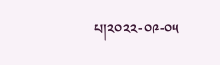པ།༢༠༢༢-༠༩-༠༥